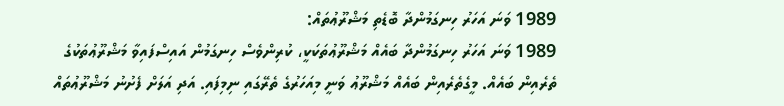1989 ވަނަ އަހަރު ހިނގަމުންދާ ބޮޑެތި މަޝްރޫޢުތައް:
1989 ވަނަ އަހަރު ހިނގަމުންދާ ބައެއް މަޝްރޫޢުތަކަކީ، ކުރިންވެސް ހިނގަމުން އައިސްފައިވާ މަޝްރޫޢުތަކުގެ ތެރެއިން ބައެއް. މީގެތެރެއިން ބައެއް މަޝްރޫޢު ވަނީ މިއަހަރުގެ ތެރޭގައި ނިމިފައި. އަދި އަލަށް ފެށުނު މަޝްރޫޢުތައް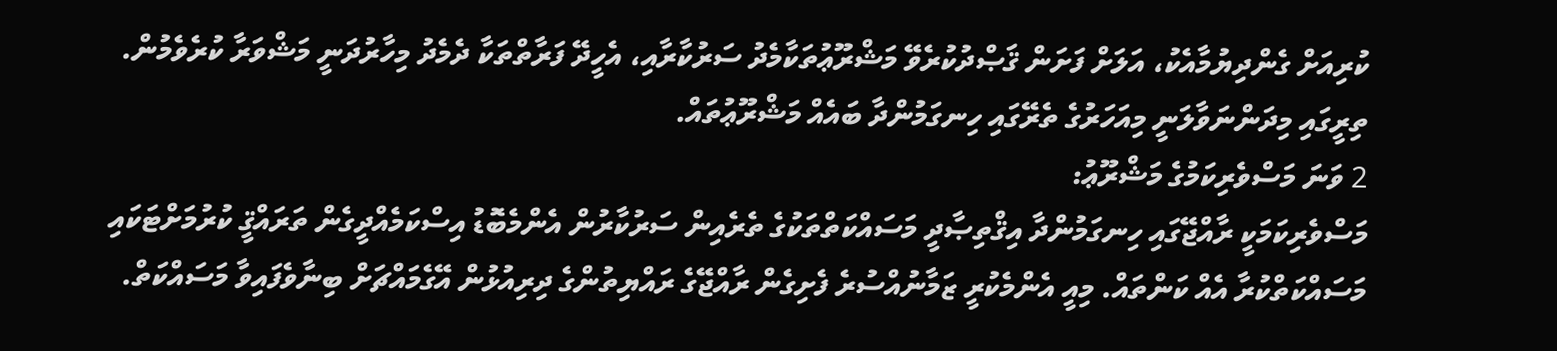ކުރިއަށް ގެންދިޔުމާއެކު، އަލަށް ފަށަން ޤަޞްދުކުރެވޭ މަޝްރޫޢުތަކާމެދު ސަރުކާރާއި، އެހީދޭ ފަރާތްތަކާ ދެމެދު މިހާރުދަނީ މަޝްވަރާ ކުރެވެމުން.
ތިރީގައި މިދަންނަވާލަނީ މިއަހަރުގެ ތެރޭގައި ހިނގަމުންދާ ބައެއް މަޝްރޫޢުތައް.
2 ވަނަ މަސްވެރިކަމުގެ މަޝްރޫޢު:
މަސްވެރިކަމަކީ ރާއްޖޭގައި ހިނގަމުންދާ އިޤްތިޞާދީ މަސައްކަތްތަކުގެ ތެރެއިން ސަރުކާރުން އެންމެބޮޑު އިސްކަމެއްދީގެން ތަރައްޤީ ކުރުމަށްޓަކައި މަސައްކަތްކުރާ އެއް ކަންތައް. މިއީ އެންމެކުރީ ޒަމާނުއްސުރެ ފެށިގެން ރާއްޖޭގެ ރައްޔިތުންގެ ދިރިއުޅުން އޭގެމައްޗަށް ބިނާވެފައިވާ މަސައްކަތް.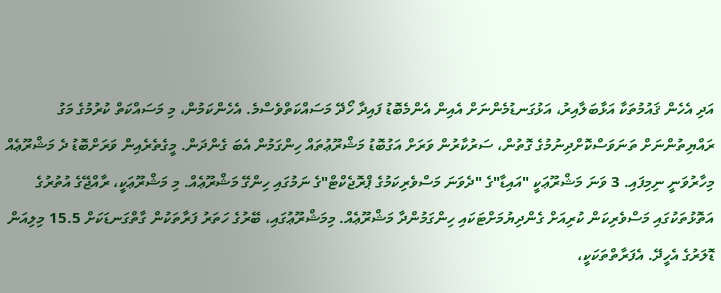އަދި އެހެން ޤައުމުތަކާ އަޅާބަލާއިރު، އަޅުގަނޑުމެންނަށް އެއިން އެންމެބޮޑު ފައިދާ ހޯދޭ މަސައްކަތްވެސްމެ. އެހެންކަމުން، މި މަސައްކަތް ކުރުމުގެ މަގު ރައްޔިތުންނަށް ތަނަވަސްކޮށްދިނުމުގެ ގޮތުން، ސަރުކާރުން ވަރަށް އަގުބޮޑު މަޝްރޫޢުތައް ހިންގަމުން އެބަ ގެންދަން. މީގެތެރެއިން ވަރަށްބޮޑު ދެ މަޝްރޫޢެއް މިހާރުވަނީ ނިމިފައި. 3 ވަނަ މަޝްރޫޢަކީ "އައިޑާ"ގެ "ދެވަނަ މަސްވެރިކަމުގެ ޕްރޮޖެކްޓް"ގެ ނަމުގައި ހިންގޭ މަޝްރޫޢެއް. މި މަޝްރޫޢަކީ، ރާއްޖޭގެ އުތުރުގެ އަތޮޅުތަކުގައި މަސްވެރިކަން ކުރިއަށް ގެންދިޔުމަށްޓަކައި ހިންގަމުންދާ މަޝްރޫޢެއް. މިމަޝްރޫޢުގައި، ބޭރުގެ ހަތަރު ފަރާތަކުން ގާތްގަނޑަކަށް 15.5 މިލިއަން ޑޮލަރުގެ އެހީދޭ. އެފަރާތްތަކަކީ،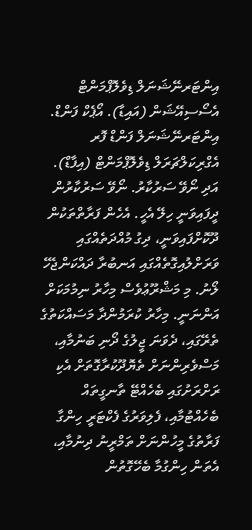އިންޓަރނޭޝަނަލް ޑިވެލޮޕްމަންޓް އެސޯސިއޭޝަން (އައިޑާ). އޯޕެކް ފަންޑް. އިންޓަރނޭޝަނަލް ފަންޑް ފޮރ އެގްރިކަލްޗަރަލް ޑިވެލޮޕްމަންޓް (އިފާޑް). އަދި ނޯވޭ ސަރުކާރު. ނޯވޭ ސަރުކާރުން ދީފައިވަނީ ހިލޭ އެހީ. އެހެން ފަރާތްތަކުން ދޫކޮށްފައިވަނީ، ދިގު މުއްދަތެއްގައި ވަރަށްލުއިގޮތެއްގައި އަނބުރާ ދައްކަންޖެހޭ ލޯނު. މި މަޝްރޫޢުވެސް މިހާރު ނިމުމަކަށް އަންނަނީ. މިހާރު ކުރަމުންދާ މަސައްކަތުގެ ތެރޭގައި، ދެވަނަ ޖީލުގެ ދޯނި ބަނުމާއި، މަސްވެރިންނަށް ތެޔޮދޫކުރާގޮތަށް އެކި ރަށްރަށުގައި ބެހެއްޓޭ ތާނގީތައް ބެހެއްޓުމާއި، ފެލިވަރުގެ ފެކްޓަރީ ހިންގާ ފަރާތުގެ މީހުންނަށް ތަމްރީނު ދިނުމާއި، އެތަން ހިންގުމާ ބެހޭގޮތުން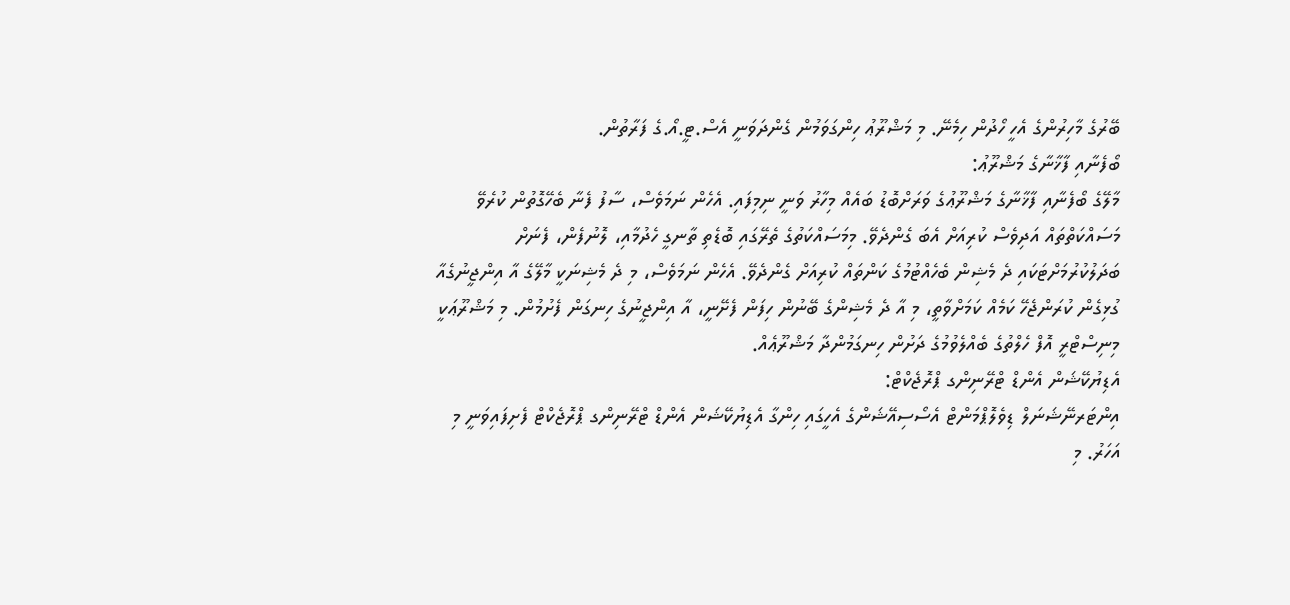ބޭރުގެ މާހިރުންގެ އެހީ ހޯދުން ހިމެނޭ. މި މަޝްރޫޢު ހިންގަވަމުން ގެންދަވަނީ އެސް.ޓީ.އޯ.ގެ ފަރާތުން.
ބޯފެނާއި ފާޚާނާގެ މަޝްރޫޢު:
މާލޭގެ ބޯފެނާއި ފާޚާނާގެ މަޝްރޫޢުގެ ވަރަށްބޮޑު ބައެއް މިހާރު ވަނީ ނިމިފައި. އެހެން ނަމަވެސް، ސާފު ފެނާ ބެހޭގޮތުން ކުރެވޭ މަސައްކަތްތައް އަދިވެސް ކުރިއަށް އެބަ ގެންދެވޭ. މިމަސައްކަތުގެ ތެރޭގައި ބޮޑެތި ތާނގީ ހެދުމާއި، ލޮނުފެން، ފެނަށް ބަދަލުކުރުމަށްޓަކައި ދެ މެޝިން ބެހެއްޓުމުގެ ކަންތައް ކުރިއަށް ގެންދެވޭ. އެހެން ނަމަވެސް، މި ދެ މެޝިނަކީ މާލޭގެ އާ އިންޖީނުގެއާ ގުޅިގެން ކުރަންޖެހޭ ކަމެއް ކަމަށްވާތީ، މި އާ ދެ މެޝިންގެ ބޭނުން ހިފަން ފެށޭނީ، އާ އިންޖީނުގެ ހިނގަން ފެށުމުން. މި މަޝްރޫޢަކީ މިނިސްޓްރީ އޮފް ހެލްތުގެ ބެއްލެވުމުގެ ދަށުން ހިނގަމުންދާ މަޝްރޫޢެއް.
އެޑިޔުކޭޝަން އެންޑް ޓްރޭނިންގ ޕްރޮޖެކްޓް:
އިންޓަރނޭޝަނަލް ޑިވެލޮޕްމަންޓް އެސޯސިއޭޝަންގެ އެހީގައި ހިންގާ އެޑިޔުކޭޝަން އެންޑް ޓްރޭނިންގ ޕްރޮޖެކްޓް ފެށިފައިވަނީ މި އަހަރު. މި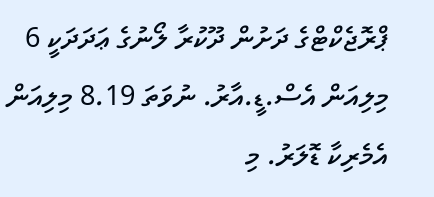ޕްރޮޖެކްޓްގެ ދަށުން ދޫކުރާ ލޯނުގެ ޢަދަދަކީ 6 މިލިއަން އެސް.ޑީ.އާރު. ނުވަތަ 8.19 މިލިއަން އެމެރިކާ ޑޮލަރު. މި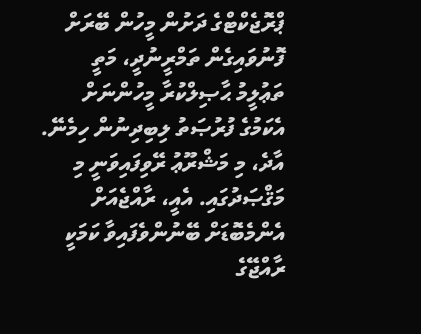ޕްރޮޖެކްޓްގެ ދަށުން މީހުން ބޭރަށް ފޮނުވައިގެން ތަމްރީނުދީ، މަތީ ތަޢުލީމު ޙާޞިލްކުރާ މީހުންނަށް އެކަމުގެ ފުރުޞަތު ލިބިދިނުން ހިމެނޭ. އާދެ، މި މަޝްރޫޢު ރޭވިފައިވަނީ މި މަޤްޞަދުގައި. އެއީ، ރާއްޖެއަށް އެންމެބޮޑަށް ބޭނުންވެފައިވާ ކަމަކީ ރާއްޖޭގެ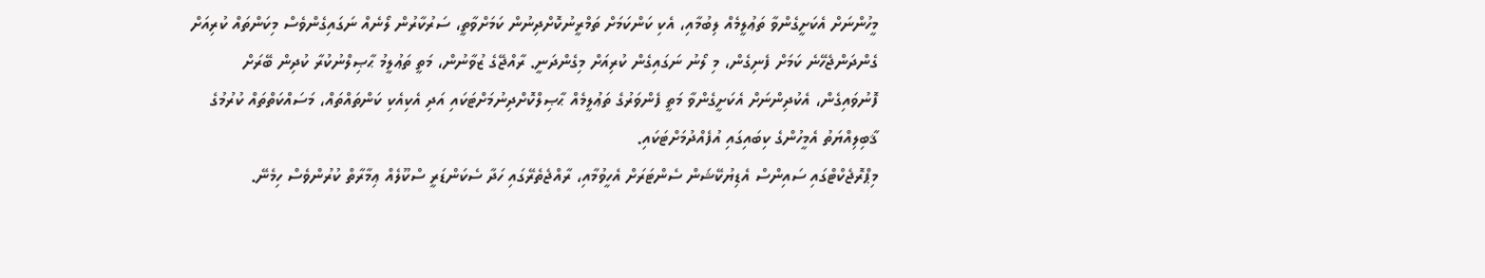މީހުންނަށް އެކަށީގެންވާ ތަޢުލީމެއް ލިބުމާއި، އެކި ކަންކަމަށް ތަމްރީނުކޮށްދިނުން ކަމަށްވާތީ، ސަރުކާރުން ލޯނެއް ނަގައިގެންވެސް މިކަންތައް ކުރިއަށް ގެންދަންޖެހޭނެ ކަމަށް ފެނިގެން، މި ލޯނު ނަގައިގެން ކުރިއަށް މިގެންދަނީ. ރާއްޖޭގެ ޒުވާނުން، މަތީ ތަޢުލީމު ޙާޞިލްނުކުރާ ކުދިން ބޭރަށް ފޮނުވައިގެން، އެކުދިންނަށް އެކަށީގެންވާ މަތީ ފެންވަރުގެ ތަޢުލީމެއް ޙާޞިލްކޮށްދިނުމަށްޓަކައި އަދި އެކިއެކި ކަންތައްތައް، މަސައްކަތްތައް ކުރުމުގެ ޤާބިލިއްޔަތު އެމީހުންގެ ކިބައިގައި އުފެއްދުމަށްޓަކައި.
މިޕްރޮޖެކްޓްގައި ސައިންސް އެޑިޔުކޭޝަން ސެންޓަރަށް އެހީވުމާއި، ރާއްޖެތެރޭގައި ހަދާ ސެކަންޑަރީ ސްކޫލެއް ޢިމާރާތް ކުރުންވެސް ހިމެނޭ.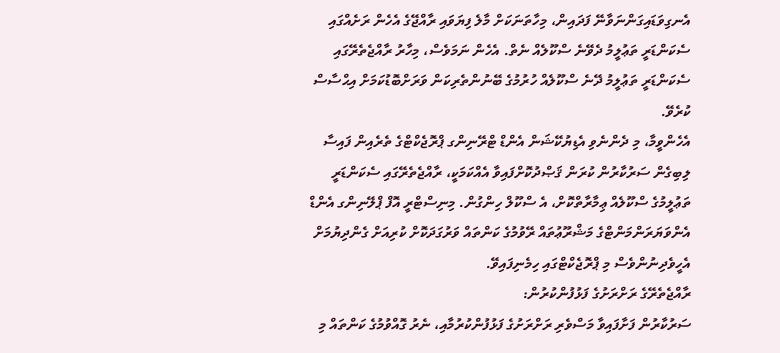އެނގިވަޑައިގަންނަވާނޭ ފަދައިން، މިހާތަނަކަށް މާލެ ފިޔަވައި ރާއްޖޭގެ އެހެން ރަށެއްގައި ސެކަންޑަރީ ތަޢުލީމު ދެވޭނެ ސްކޫލެއް ނެތް. އެހެން ނަމަވެސް، މިހާރު ރާއްޖެތެރޭގައި ސެކަންޑަރީ ތަޢުލީމު ދޭނެ ސްކޫލެއް ހުރުމުގެ ބޭނުންތެރިކަން ވަރަށްބޮޑުކަމަށް އިޙްސާސް ކުރެވޭ.
އެހެންވީމާ، މި ދެންނެވި އެޑިޔުކޭޝަން އެންޑް ޓްރޭނިންގ ޕްރޮޖެކްޓްގެ ތެރެއިން ފައިސާ ލިބިގެން ސަރުކާރުން ކުރަން ޤަޞްދުކޮށްފައިވާ އެއްކަމަކީ، ރާއްޖެތެރޭގައި ސެކަންޑަރީ ތަޢުލީމުގެ ސްކޫލެއް ޢިމާރާތްކޮށް، އެ ސްކޫލް ހިންގުން. މިނިސްޓްރީ އޮފް ޕްލޭނިންގ އެންޑް އެންވަޔަރަންމަންޓްގެ މަޝްރޫޢުތައް ރޭވުމުގެ ކަންތައް ވަރުގަދަކޮށް ކުރިއަށް ގެންދިޔުމަށް އެހީވެދިނުންވެސް މި ޕްރޮޖެކްޓްގައި ހިމެނިފައިވޭ.
ރާއްޖެތެރޭގެ ރަށްރަށުގެ ފަޅުފުންކުރުން:
ސަރުކާރުން ފަށާފައިވާ މަސްވެރި ރަށްރަށުގެ ފަޅުފުންކުރުމާއި، ނެރު ގޮއްވުމުގެ ކަންތައް މި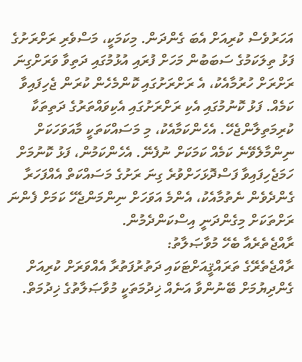އަހަރުވެސް ކުރިއަށް އެބަ ގެންދަން. މިކަމަކީ، މަސްވެރި ރަށްރަށުގެ ފަޅު ތިލަކަމުގެ ސަބަބުން މަހަށް ފުރައި އުޅުމުގައި ދަތިވާ ވަރަށްގިނަ ރަށްރަށް ހުރުމާއެކު، އެ ރަށްރަށުގައި ކޮންމެހެން ކުރަން ޖެހިފައިވާ ކަމެއް. ފަޅު ކޮނުމުގައި އެކި ރަށްރަށުގައި އެކިވައްތަރުގެ ދަތިތަކާ ކުރިމަތިލާންޖެހޭ. އެހެންކަމާއެކު، މި މަސައްކަތަކީ މާއަވަހަކަށް ނިންމާލެވޭނެ ކަމެއް ކަމަކަށް ނުފެނޭ. އެހެންކަމުން، ފަޅު ކޮނުމަށް ހަމަޖެހިފައިވާ ފަސްދޮޅަހަށްވުރެ ގިނަ ރަށުގެ މަސައްކަތް އެއްފަހަރާ ގެންދެވެން ނެތުމާއެކު، އެންމެ އަވަހަށް ނިންމަންޖެހޭ ކަމަށް ފެންނަ ރަށްތަކަށް މިގެންދަނީ އިސްކަންދެމުން.
ރާއްޖެތެރެއާ ބެހޭ މުވާޞަލާތު:
ރާއްޖެތެރޭގެ ތަރައްޤީއަށްޓަކައި ދަތުރުފަތުރާ އެއްވަރަށް ކުރިއަށް ގެންދިޔުމަށް ބޭނުންވާ އަނެއް ޚިދުމަތަކީ މުވާޞަލާތުގެ ޚިދުމަތް.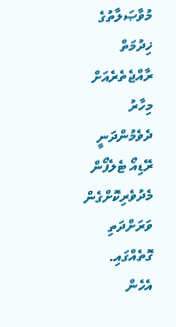މުވާޞަލާތުގެ ޚިދުމަތް ރާއްޖެތެރެއަށް މިހާރު ދެވެމުންދަނީ ރޭޑިއޯ ޓެލެފޯން މެދުވެރިކޮށްގެން ވަރަށްދަތި ގޮތެއްގައި. އެހެން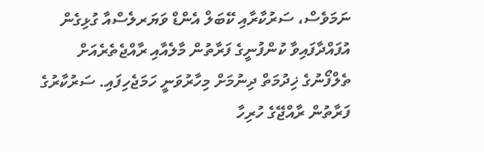ނަމަވެސް، ސަރުކާރާއި ކޭބަލް އެންޑް ވަޔަރލެސްއާ ގުޅިގެން އުފައްދާފައިވާ ކުންފުނީގެ ފަރާތުން މާލެއާއި ރާއްޖެތެރެއަށް ތެލްފޯނުގެ ޚިދުމަތް ދިނުމަށް މިހާރުވަނީ ހަމަޖެހިފައި. ސަރުކާރުގެ ފަރާތުން ރާއްޖޭގެ ހުރިހާ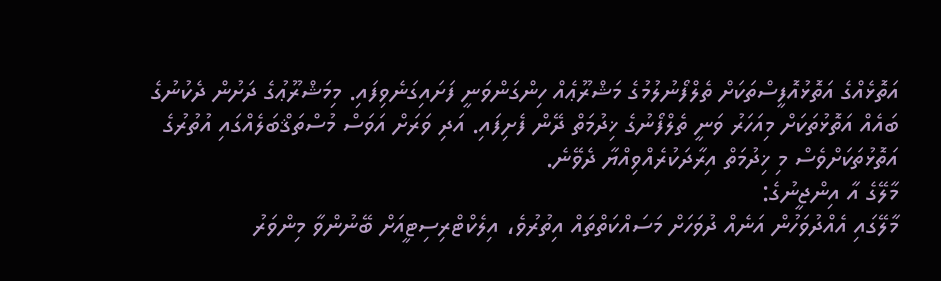އަތޮޅެއްގެ އަތޮޅުއޮފީސްތަކަށް ތެލްފޯނުލުމުގެ މަޝްރޫޢެއް ހިންގަންވަނީ ފަށައިގަނެވިފައި. މިމަޝްރޫޢުގެ ދަށުން ދެކުނުގެ ބައެއް އަތޮޅުތަކަށް މިއަހަރު ވަނީ ތެލްފޯނުގެ ޚިދުމަތް ދޭން ފެށިފައި. އަދި ވަރަށް އަވަސް މުސްތަޤްބަލެއްގައި އުތުރުގެ އަތޮޅުތަކަށްވެސް މި ޚިދުމަތް އިރާދަކުރެއްވިއްޔާ ދެވޭނެ.
މާލޭގެ އާ އިންޖީނުގެ:
މާލޭގައި އެއްދުވަހުން އަނެއް ދުވަހަށް މަސައްކަތްތައް އިތުރުވެ، އިލެކްޓްރިސިޓީއަށް ބޭނުންވާ މިންވަރު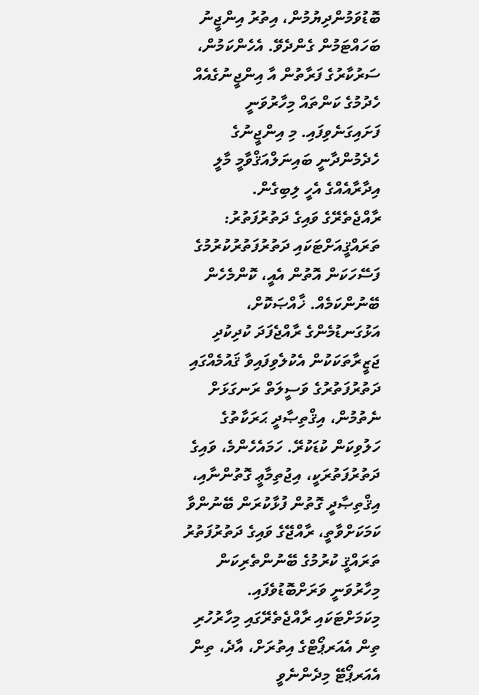ބޮޑުވަމުންދިޔުމުން، އިތުރު އިންޖީނު ބަހައްޓަމުން ގެންދެވޭ. އެހެންކަމުން، ސަރުކާރުގެ ފަރާތުން އާ އިންޖީނުގެއެއް ހެދުމުގެ ކަންތައް މިހާރުވަނީ ފަށައިގަނެވިފައި. މި އިންޖީނުގެ ހެދެމުންދާނީ ބައިނަލްއަޤްވާމީ މާލީ އިދާރާއެއްގެ އެހީ ލިބިގެން.
ރާއްޖެތެރޭގެ ވައިގެ ދަތުރުފަތުރު:
ތަރައްޤީއަށްޓަކައި ދަތުރުފަތުރުކުރުމުގެ ފަސޭހަކަން އޮތުން އެއީ، ކޮންމެހެން ބޭނުންކަމެއް. ޚާއްޞަކޮށް، އަޅުގަނޑުމެންގެ ރާއްޖެފަދަ ކުދިކުދި ޖަޒީރާތަކަކުން އެކުލެވިފައިވާ ޤައުމެއްގައި ދަތުރުފަތުރުގެ ވަސީލަތް ރަނގަޅަށް ނެތުމުން، އިޤްތިޞާދީ ޙަރަކާތުގެ ހަލުވިކަން ކުޑަކުރޭ. ހަމައެހެންމެ، ވައިގެ ދަތުރުފަތުރަކީ، އިޖުތިމާޢީ ގޮތުންނާއި، އިޤްތިޞާދީ ގޮތުން ފުޅާކުރަން ބޭނުންވާ ކަމަކަށްވާތީ، ރާއްޖޭގެ ވައިގެ ދަތުރުފަތުރު ތަރައްޤީ ކުރުމުގެ ބޭނުންތެރިކަން މިހާރުވަނީ ވަރަށްބޮޑުވެފައި. މިކަމަށްޓަކައި ރާއްޖެތެރޭގައި މިހާރުހުރި ތިން އެއަރޕޯޓްގެ އިތުރަށް، އާދެ، ތިން އެއަރޕޯޓޭ މިދެންނެވީ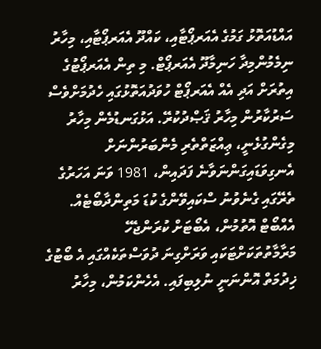އައްޑުއަތޮޅު ގަމުގެ އެއަރޕޯޓާއި، ކައްދޫ އެއަރޕޯޓާއި، މިހާރު ނިމެމުންމިދާ ހަނިމާދޫ އެއަރޕޯޓް. މި ތިން އެއަރޕޯޓުގެ އިތުރަށް އަދި އެއް އެއަރޕޯޓް ހުވަދުއަތޮޅުގައި ހެދުމަށްވެސް ސަރުކާރުން މިހާރު ޤަޞްދުކުރޭ. އަޅުގަނޑުމެން މިހާރު މިގެންގުޅެނީ، ޢިއްޒަތްތެރި މެންބަރުންނަށް އެނގިވަޑައިގަންނަވާނެ ފަދައިން، 1981 ވަނަ އަހަރުގެ ތެރޭގައި ގެނެވުނު ސްކައިވޭންގެ ކުޑަ މަތިންދާބޯޓެއް. އެއްބޯޓް އޮތުމުން، އެބޯޓަށް ކުރަންޖެހޭ މަރާމާތުތަކަށްޓަކައި ވަރަށްގިނަ ދުވަސްތަކެއްގައި އެ ބޯޓުގެ ޚިދުމަތް އޮންނަނީ ނުލިބިފައި. އެހެންކަމުން، މިހާރު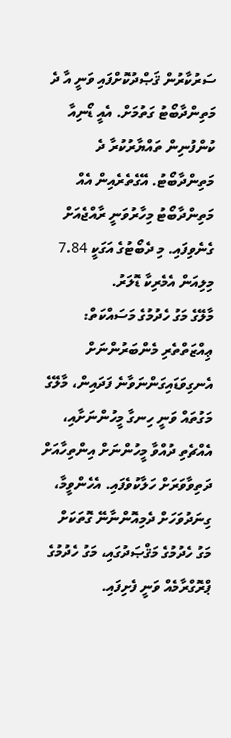ސަރުކާރުން ޤަޞްދުކޮށްފައި ވަނީ އާ ދެ މަތިންދާބޯޓު ގަތުމަށް. އެއީ ޑޯނިއާ ކުންފުނިން ތައްޔާރުކުރާ ދެ މަތިންދާބޯޓު. އޭގެތެރެއިން އެއް މަތިންދާބޯޓު މިހާރުވަނީ ރާއްޖެއަށް ގެނެވިފައި. މި ދެބޯޓުގެ އަގަކީ 7.84 މިލިއަން އެމެރިކާ ޑޮލަރު.
މާލޭގެ މަގު ހެދުމުގެ މަސައްކަތް:
ޢިއްޒަތްތެރި މެންބަރުންނަށް އެނގިވަޑައިގަންނަވާނެ ފަދައިން، މާލޭގެ މަގުތައް ވަނީ ހިނގާ މީހުންނަށާއި، އެއްޗެތި ދުއްވާ މީހުންނަށް އިންތިހާއަށް ދަތިވާވަރަށް ހަލާކުވެފައި. އެހެންވީމާ، ގިނަދުވަހަށް ދެމިއޮންނާނޭ ގޮތަކަށް މަގު ހެދުމުގެ މަޤްޞަދުގައި، މަގު ހެދުމުގެ ޕްރޮގްރާމެއް ވަނީ ފެށިފައި.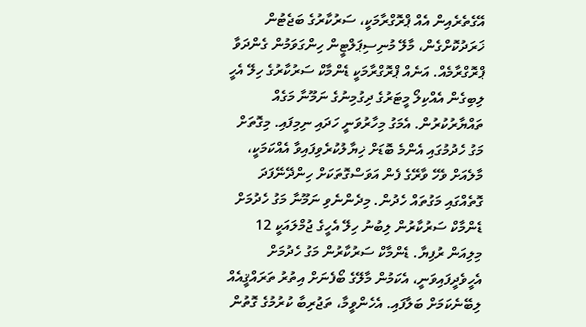އޭގެތެރެއިން އެއް ޕްރޮގްރާމަކީ، ސަރުކާރުގެ ބަޖެޓުން ޚަރަދުކޮށްގެން، މާލޭ މުނިސިޕަލްޓީން ހިންގަވަމުން ގެންދަވާ ޕްރޮގްރާމެއް. އަނެއް ޕްރޮގްރާމަކީ ޑެންމާކް ސަރުކާރުގެ ހިލޭ އެހީ ލިބިގެން އެއްކިލޯ މީޓަރުގެ ދިގުމިނުގެ ނަމޫނާ މަގެއް ތައްޔާރުކުރުން. އެމަގު މިހާރުވަނީ ހަދައި ނިމިފައި. މިގޮތަށް މަގު ހެދުމުގައި އެންމެ ބޮޑަށް ޚިޔާލުކުރެވިފައިވާ އެއްކަމަކީ، މާލެއަށް ވެހޭ ވާރޭގެ ފެން އަވަސްގޮތަކަށް ހިންދޭނޭފަދަ ގޮތެއްގައި މަގުތައް ހެދުން. މިދެންނެވި ނަމޫނާ މަގު ހެދުމަށް ޑެންމާކް ސަރުކާރުން ލިބުނު ހިލޭ އެހީގެ ޖުމްލައަކީ 12 މިލިއަން ރުފިޔާ. ޑެންމާކް ސަރުކާރުން މަގު ހެދުމަށް އެހީވެދީފައިވަނީ، އެކަމުން މާލޭގެ ބޯފެނަށް އިތުރު ތަރައްޤީއެއް ލިބޭނެކަމަށް ބަލާފައި. އެހެންވީމާ، ތަޖުރިބާ ކުރުމުގެ ގޮތުން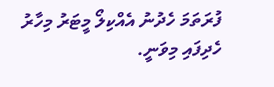ފުރަތަމަ ހެދުނު އެއްކިލޯ މީޓަރު މިހާރު ހެދިފައި މިވަނީ.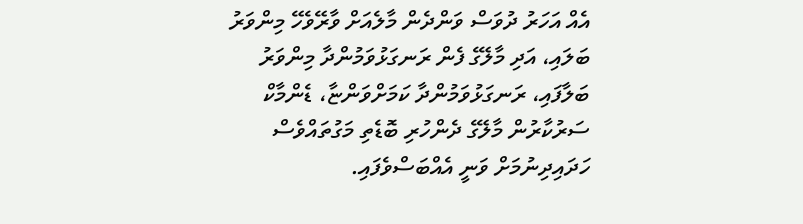އެއް އަހަރު ދުވަސް ވަންދެން މާލެއަށް ވާރޭވެހޭ މިންވަރު ބަލައި، އަދި މާލޭގެ ފެން ރަނގަޅުވަމުންދާ މިންވަރު ބަލާފައި، ރަނގަޅުވަމުންދާ ކަމަށްވަންޏާ، ޑެންމާކް ސަރުކާރުން މާލޭގެ ދެންހުރި ބޮޑެތި މަގުތައްވެސް ހަދައިދިނުމަށް ވަނީ އެއްބަސްވެފައި.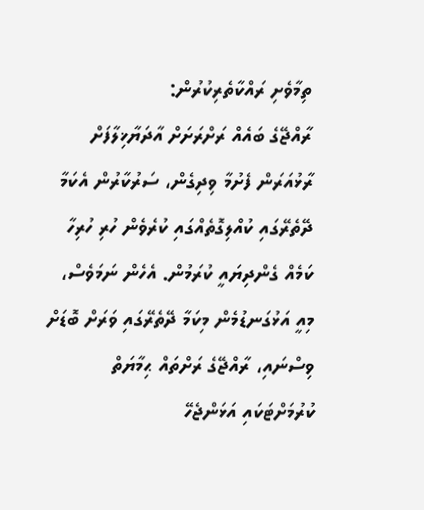ތިމާވެށި ރައްކާތެރިކުރުން:
ރާއްޖޭގެ ބައެއް ރަށްރަށަށް އާދަޔާޚިލާފަށް ރާޅުއަރަން ފެށުމާ ވިދިގެން، ސަރުކާރުން އެކަމާ ދޭތެރޭގައި ކުއްލިގޮތެއްގައި ކުރެވެން ހުރި ހުރިހާ ކަމެއް ގެންދިޔައީ ކުރަމުން. އެހެން ނަމަވެސް، މިއީ އަޅުގަނޑުމެން މިކަމާ ދޭތެރޭގައި ވަރަށް ބޮޑަށް ވިސްނައި، ރާއްޖޭގެ ރަށްތައް ޙިމާޔަތް ކުރުމަށްޓަކައި އަޅަންޖެހޭ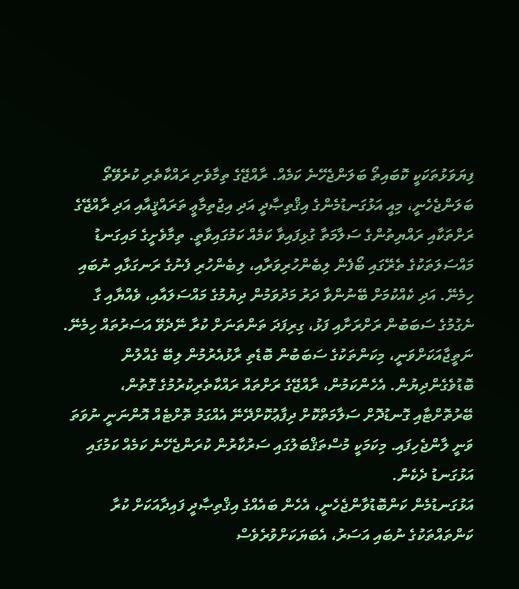ފިޔަވަޅުތަކަކީ ކޮބައިތޯ ބަލަންޖެހޭނެ ކަމެއް. ރާއްޖޭގެ ތިމާވެށި ރައްކާތެރި ކުރެވޭތޯ ބަލަންޖެހެނީ، މިއީ އަޅުގަނޑުމެންގެ އިޤްތިޞާދީ އަދި އިޖުތިމާޢީ ތަރައްޤީއާއި އަދި ރާއްޖޭގެ ރަށްތަކާއި ރައްޔިތުންގެ ސަލާމަތާ ގުޅިފައިވާ ކަމެއް ކަމުގައިވާތީ. ތިމާވެށީގެ މައިގަނޑު މައްސަލަތަކުގެ ތެރޭގައި ބޯފެން ލިބެންހުރިވަރާއި، ލިބެންހުރި ފެނުގެ ރަނގަޅާއި ނުބައި ހިމެނޭ. އަދި ކެއްކުމަށް ބޭނުންވާ ދަރު މަދުވަމުން ދިޔުމުގެ މައްސަލައާއި، ވެއްޔާއި ގާ ނެގުމުގެ ސަބަބުން ރަށްރަށާއި ފަޅު، ގިރިފަދަ ތަންތަނަށް ކުރާ ނޭދެވޭ އަސަރުތައް ހިމެނޭ. ނަތީޖާއަކަށްވަނީ، މިކަންތަކުގެ ސަބަބުން ބޮޑެތި ރާޅުއެރުމުން ލިބޭ ގެއްލުން ބޮޑުވެގެންދިޔުން. އެހެންކަމުން، ރާއްޖޭގެ ރަށްތައް ރައްކާތެރިކުރުމުގެ ގޮތުން، ބޭރުތޮށްޓާއި ގޮނޑުދޮށް ސަލާމަތްކޮށް ދިފާޢުކޮށްދޭނޭ އެއްގަމު ތޮށްޓެއް އޮންނަނީ ނުވަތަ ވަނީ ލާންޖެހިފައި. މިކަމަކީ މުސްތަޤްބަލުގައި ސަރުކާރުން ކުރަންޖެހޭނެ ކަމެއް ކަމުގައި އަޅުގަނޑު ދެކެން.
އަޅުގަނޑުމެން ކަންބޮޑުވާންޖެހެނީ، އެހެން ބައެއްގެ އިޤްތިޞާދީ ފައިދާއަކަށް ކުރާ ކަންތައްތަކުގެ ނުބައި އަސަރު، އެބަޔަކަށްވުރެވެސް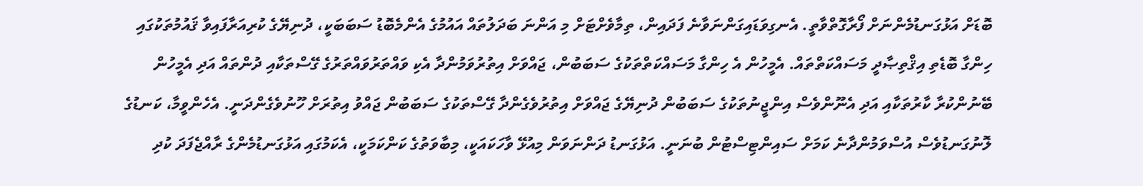ބޮޑަށް އަޅުގަނޑުމެންނަށް ފޯރާގޮތްވާތީ. އެނގިވަޑައިގަންނަވާނެ ފަދައިން، ތިމާވެށްޓަށް މި އަންނަ ބަދަލުތައް އައުމުގެ އެންމެބޮޑު ސަބަބަކީ، ދުނިޔޭގެ ކުރިއަރާފައިވާ ޤައުމުތަކުގައި ހިންގާ ބޮޑެތި އިޤްތިޞާދީ މަސައްކަތްތައް. އެމީހުން އެ ހިންގާ މަސައްކަތްތަކުގެ ސަބަބުން، ޖައްވަށް އިތުރުވަމުންދާ އެކި ވައްތަރުވައްތަރުގެ ގޭސްތަކާއި ދުންތައް އަދި އެމީހުން ބޭނުންކުރާ ކާރުތަކާއި އަދި އެނޫންވެސް އިންޖީނުތަކުގެ ސަބަބުން ދުނިޔޭގެ ޖައްވަށް އިތުރުވެގެންދާ ގޭސްތަކުގެ ސަބަބުން ޖައްވު އިތުރަށް ހޫނުވެގެންދަނީ. އެހެންވީމާ، ކަނޑުގެ ލޮނުގަނޑުވެސް އުސްވަމުންދާނެ ކަމަށް ސައިންޓިސްޓުން ބުނަނީ. އަޅުގަނޑު ދަންނަވަން މިއުޅޭ ވާހަކައަކީ، މިބާވަތުގެ ކަންކަމަކީ، އެކަމުގައި އަޅުގަނޑުމެންގެ ރާއްޖެފަދަ ކުދި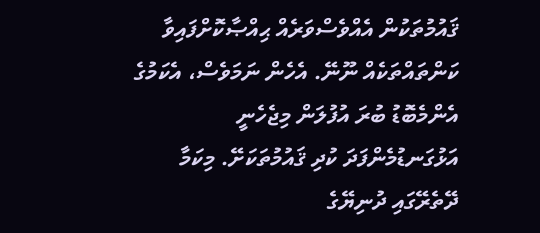ޤައުމުތަކުން އެއްވެސްވަރެއް ޙިއްޞާކޮށްފައިވާ ކަންތައްތަކެއް ނޫނޭ. އެހެން ނަމަވެސް، އެކަމުގެ އެންމެބޮޑު ބުރަ އުފުލަން މިޖެހެނީ އަޅުގަނޑުމެންފަދަ ކުދި ޤައުމުތަކަށޭ. މިކަމާ ދޭތެރޭގައި ދުނިޔޭގެ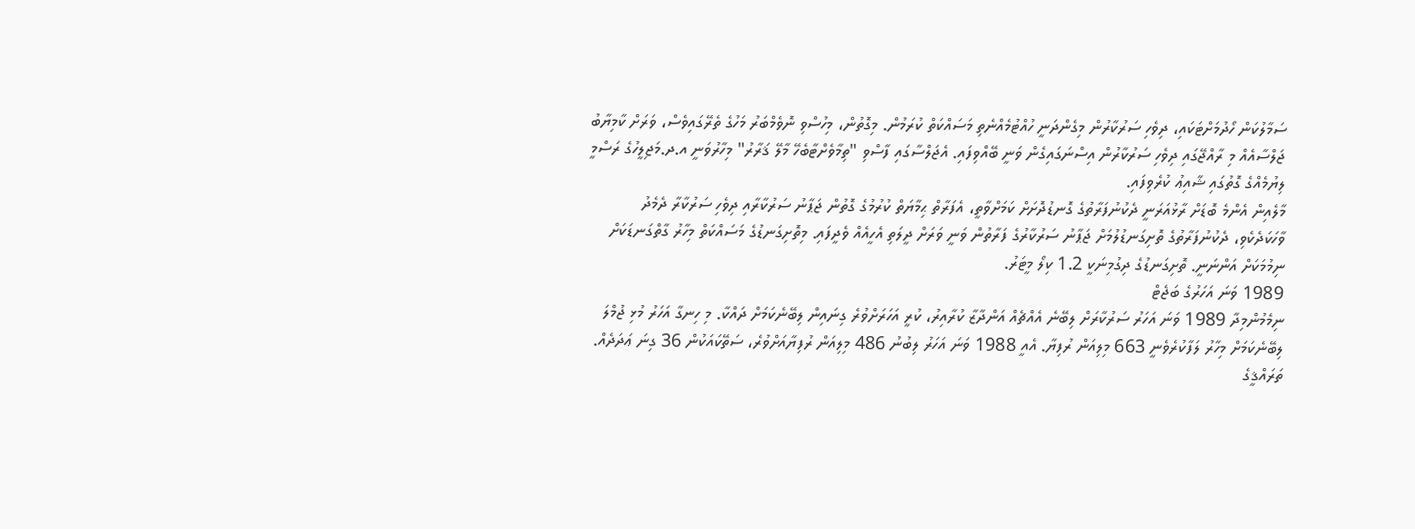ސަމާލުކަން ހޯދުމަށްޓަކައި، ދިވެހި ސަރުކާރުން މިގެންދަނީ ހުއްޓުމެއްނެތި މަސައްކަތް ކުރަމުން. މިގޮތުން، މިހުސްވި ނޮވެމްބަރު މަހުގެ ތެރޭގައިވެސް، ވަރަށް ކާމިޔާބު ޖަލްސާއެއް މި ރާއްޖޭގައި ދިވެހި ސަރުކާރުން އިސްނަގައިގެން ވަނީ ބޭއްވިފައި. އެޖަލްސާގައި ފާސްވި "ތިމާވެށްޓާބެހޭ މާލޭ ޤަރާރު" މިހާރުވަނީ އ.ދ.މަޖިލީހުގެ ރަސްމީ ލިޔުމެއްގެ ގޮތުގައި ޝާއިޢު ކުރެވިފައި.
މާލެއިން އެންމެ ބޮޑަށް ރާޅުއަރަނީ ދެކުނުފަރާތުގެ ގޮނޑުދޮށަށް ކަމަށްވާތީ، އެފަރާތް ޙިމާޔަތް ކުރުމުގެ ގޮތުން ޖަޕާނު ސަރުކާރާއި ދިވެހި ސަރުކާރާ ދެމެދު ވާހަކަދެކެވި، ދެކުނުފަރާތުގެ ތޮށިގަނޑުލުމަށް ޖަޕާނު ސަރުކާރުގެ ފަރާތުން ވަނީ ވަރަށް ދީލަތި އެހީއެއް ވެދީފައި. މިތޮށިގަނޑުގެ މަސައްކަތް މިހާރު ގާތްގަނޑަކަށް ނިމުމަކަށް އަންނަނީ. ތޮށިގަނޑުގެ ދިގުމިނަކީ 1.2 ކިލޯ މީޓަރު.
1989 ވަނަ އަހަރުގެ ބަޖެޓް
ނިމެމުންމިދާ 1989 ވަނަ އަހަރު ސަރުކާރަށް ލިބޭނެ އެއްޗެއް އަންދާޒާ ކުރާއިރު، ކުރީ އަހަރަށްވުރެ ގިނައިން ލިބޭނެކަމަށް ދައްކާ. މި ހިނގާ އަހަރު މުޅި ޖުމްލަ ލިބޭނެކަމަށް މިހާރު ލަފާކުރެވެނީ 663 މިލިއަން ރުފިޔާ. އެއީ 1988 ވަނަ އަހަރު ލިބުނު 486 މިލިއަން ރުފިޔާއަށްވުރެ، ސަތޭކައަކުން 36 ގިނަ ޢަދަދެއް. ތަރައްޤީގެ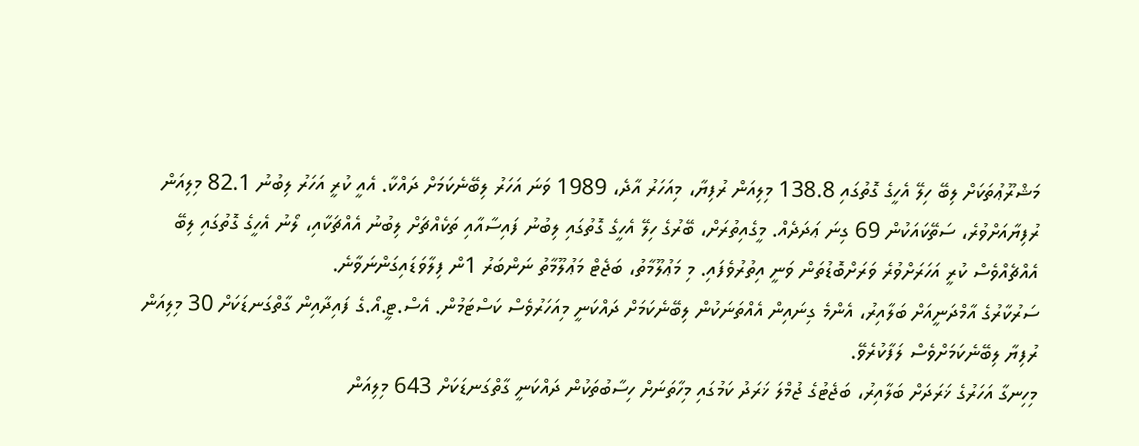މަޝްރޫޢުތަކަށް ލިބޭ ހިލޭ އެހީގެ ގޮތުގައި 138.8 މިލިއަން ރުފިޔާ، މިއަހަރު އާދެ، 1989 ވަނަ އަހަރު ލިބޭނެކަމަށް ދައްކާ. އެއީ ކުރީ އަހަރު ލިބުނު 82.1 މިލިއަން ރުފިޔާއަށްވުރެ، ސަތޭކައަކުން 69 ގިނަ ޢަދަދެއް. މީގެއިތުރަށް، ބޭރުގެ ހިލޭ އެހީގެ ގޮތުގައި ލިބުނު ފައިސާއާއި ތަކެއްޗަށް ލިބުނު އެއްޗަކާއި، ލޯނު އެހީގެ ގޮތުގައި ލިބޭ އެއްޗެއްވެސް ކުރީ އަހަރަށްވުރެ ވަރަށްބޮޑުތަން ވަނީ އިތުރުވެފައި. މި މަޢުލޫމާތު، ބަޖެޓް މަޢުލޫމާތު ނަންބަރު 1ން ފިލާވަޑައިގަންނަވާނެ.
ސަރުކާރުގެ އާމްދަނީއަށް ބަލާއިރު، އެންމެ ގިނައިން އެއްތަނަކުން ލިބޭނެކަމަށް ދައްކަނީ މިއަހަރުވެސް ކަސްޓަމުން. އެސް.ޓީ.އޯ.ގެ ފައިދާއިން ގާތްގަނޑަކަށް 30 މިލިއަން ރުފިޔާ ލިބޭނެކަމަށްވެސް ލަފާކުރެވޭ.
މިހިނގާ އަހަރުގެ ޚަރަދަށް ބަލާއިރު، ބަޖެޓުގެ ޖުމްލަ ޚަރަދު ކަމުގައި މިހާތަނަށް ހިސާބުތަކުން ދައްކަނީ ގާތްގަނޑަކަށް 643 މިލިއަން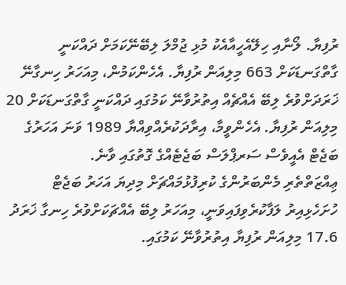ރުފިޔާ. ލޯނާއި ހިލޭއެހީއާއެކު މުޅި ޖުމްލަ ލިބޭނޭކަމަށް ދައްކަނީ ގާތްގަނޑަކަށް 663 މިލިއަން ރުފިޔާ. އެހެންކަމުން، މިއަހަރު ހިނގާނޭ ޚަރަދަށްވުރެ ލިބޭ އެއްޗެއް އިތުރުވާނޭ ކަމުގައި ދައްކަނީ ގާތްގަނޑަކަށް 20 މިލިއަން ރުފިޔާ. އެހެންވީމާ، އިރާދަކުރެއްވިއްޔާ 1989 ވަނަ އަހަރުގެ ބަޖެޓް އެއީވެސް ސަރޕްލަސް ބަޖެޓެއްގެ ގޮތުގައި ވާނެ.
ޢިއްޒަތްތެރި މެންބަރުންގެ ކުރިފުޅުމައްޗަށް މިދިޔަ އަހަރު ބަޖެޓް ހުށަހެޅިއިރު ލަފާކުރެވިފައިވަނީ، މިއަހަރު ލިބޭ އެއްޗަކަށްވުރެ ހިނގާ ޚަރަދު 17.6 މިލިއަން ރުފިޔާ އިތުރުވާނޭ ކަމުގައި.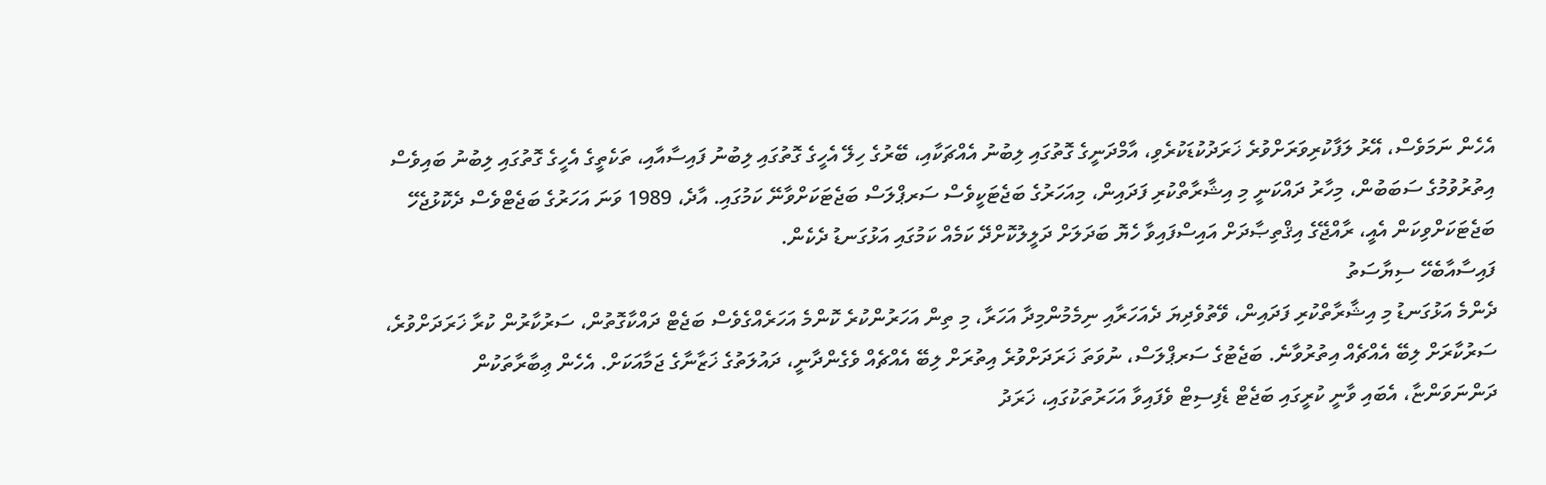އެހެން ނަމަވެސް، އޭރު ލަފާކުރިވަރަށްވުރެ ޚަރަދުކުޑަކުރެވި، އާމްދަނީގެ ގޮތުގައި ލިބުނު އެއްޗަކާއި، ބޭރުގެ ހިލޭ އެހީގެ ގޮތުގައި ލިބުނު ފައިސާއާއި، ތަކެތީގެ އެހީގެ ގޮތުގައި ލިބުނު ބައިވެސް އިތުރުވުމުގެ ސަބަބުން، މިހާރު ދައްކަނީ މި އިޝާރާތްކުރި ފަދައިން، މިއަހަރުގެ ބަޖެޓަކީވެސް ސަރޕްލަސް ބަޖެޓަކަށްވާނޭ ކަމުގައި. އާދެ، 1989 ވަނަ އަހަރުގެ ބަޖެޓްވެސް ދެކޮޅުޖެހޭ ބަޖެޓަކަށްވިކަން އެއީ، ރާއްޖޭގެ އިޤްތިޞާދަށް އައިސްފައިވާ ހެޔޮ ބަދަލަށް ދަލީލުކޮށްދޭ ކަމެއް ކަމުގައި އަޅުގަނޑު ދެކެން.
ފައިސާއާބެހޭ ސިޔާސަތު
ދެންމެ އަޅުގަނޑު މި އިޝާރާތްކުރި ފަދައިން، ވޭތުވެދިޔަ ދެއަހަރާއި ނިމެމުންމިދާ އަހަރާ، މި ތިން އަހަރުންކުރެ ކޮންމެ އަހަރެއްގެވެސް ބަޖެޓް ދައްކާގޮތުން، ސަރުކާރުން ކުރާ ޚަރަދަށްވުރެ، ސަރުކާރަށް ލިބޭ އެއްޗެއް އިތުރުވާނެ. ބަޖެޓުގެ ސަރޕްލަސް، ނުވަތަ ޚަރަދަށްވުރެ އިތުރަށް ލިބޭ އެއްޗެއް ވެގެންދާނީ، ދައުލަތުގެ ޚަޒާނާގެ ޖަމާއަކަށް. އެހެން ޢިބާރާތަކުން ދަންނަވަންޏާ، އެބައި ވާނީ ކުރީގައި ބަޖެޓް ޑެފިސިޓް ވެފައިވާ އަހަރުތަކުގައި، ޚަރަދު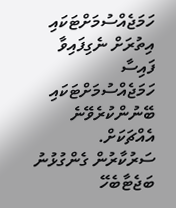ހަމަޖެއްސުމަށްޓަކައި އިތުރަށް ނެގިފައިވާ ފައިސާ ހަމަޖެއްސުމަށްޓަކައި ބޭނުންކުރެވޭނެ އެއްޗަކަށް.
ސަރުކާރުން ގެންގުޅުނު ބަޖެޓާބެހޭ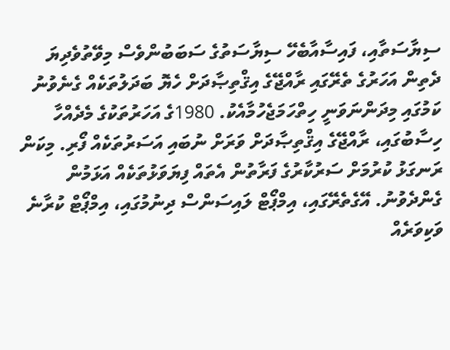ސިޔާސަތާއި، ފައިސާއާބެހޭ ސިޔާސަތުގެ ސަބަބުންވެސް މިވޭތުވެދިޔަ ދެތިން އަހަރުގެ ތެރޭގައި ރާއްޖޭގެ އިޤްތިޞާދަށް ހެޔޮ ބަދަލުތަކެއް ގެނެވުނު ކަމުގައި މިދަންނަވަނީ ހިތްހަމަޖެހުމާއެކު. 1980ގެ އަހަރުތަކުގެ މެދެއްހާ ހިސާބުގައި، ރާއްޖޭގެ އިޤްތިޞާދަށް ވަރަށް ނުބައި އަސަރުތަކެއް ފޯރި. މިކަން ރަނގަޅު ކުރުމަށް ސަރުކާރުގެ ފަރާތުން އެތައް ފިޔަވަޅުތަކެއް އަޅަމުން ގެންދެވުނު. އޭގެތެރޭގައި، އިމްޕޯޓް ލައިސަންސް ދިނުމުގައި، އިމްޕޯޓް ކުރާނެ ވަކިވަރެއް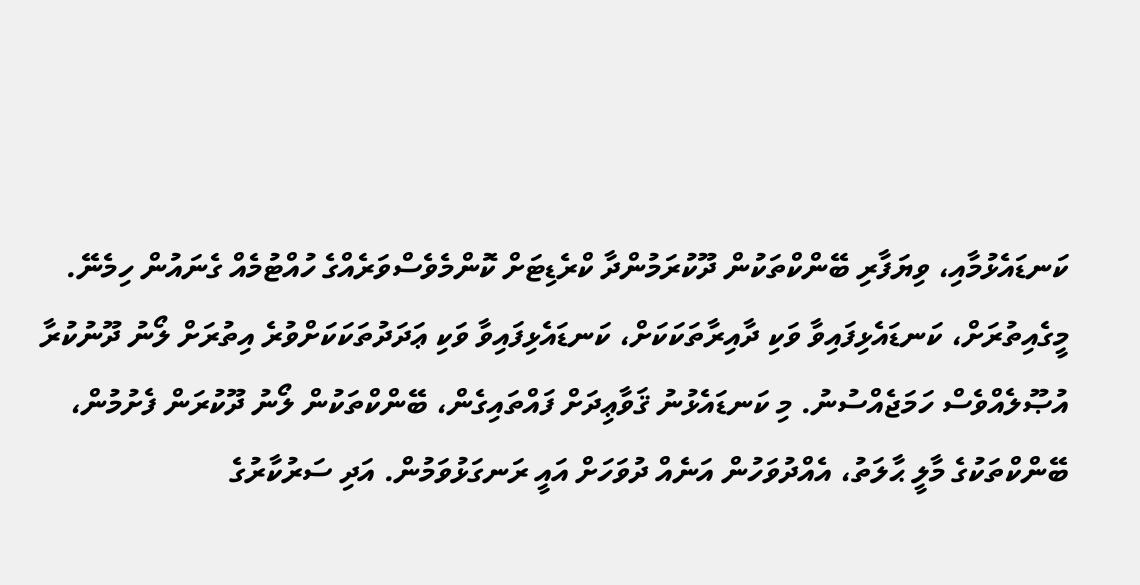ކަނޑައެޅުމާއި، ވިޔަފާރި ބޭންކްތަކުން ދޫކުރަމުންދާ ކްރެޑިޓަށް ކޮންމެވެސްވަރެއްގެ ހުއްޓުމެއް ގެނައުން ހިމެނޭ. މީގެއިތުރަށް، ކަނޑައެޅިފައިވާ ވަކި ދާއިރާތަކަކަށް، ކަނޑައެޅިފައިވާ ވަކި ޢަދަދުތަކަކަށްވުރެ އިތުރަށް ލޯނު ދޫނުކުރާ އުޞޫލެއްވެސް ހަމަޖެއްސުނު. މި ކަނޑައެޅުނު ޤަވާޢިދަށް ފައްތައިގެން، ބޭންކްތަކުން ލޯނު ދޫކުރަން ފެށުމުން، ބޭންކްތަކުގެ މާލީ ޙާލަތު، އެއްދުވަހުން އަނެއް ދުވަހަށް އައީ ރަނގަޅުވަމުން. އަދި ސަރުކާރުގެ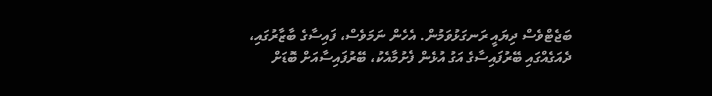ބަޖެޓްވެސް ދިޔައީ ރަނގަޅުވަމުން. އެހެން ނަމަވެސް، ފައިސާގެ ބާޒާރުގައި، ދެއަގެއްގައި ބޭރުފައިސާގެ އަގު އުޅެން ފެށުމާއެކު، ބޭރުފައިސާއަށް ބޮޑަށް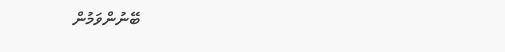ބޭނުންވަމުން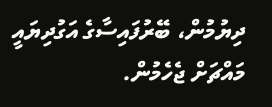ދިޔުމުން، ބޭރުފައިސާގެ އަގުދިޔައީ މައްޗަށް ޖެހެމުން.